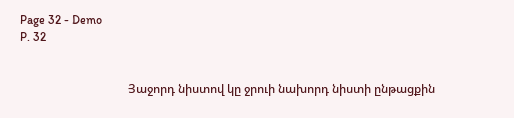Page 32 - Demo
P. 32


                                    Յաջորդ նիստով կը ջրուի նախորդ նիստի ընթացքին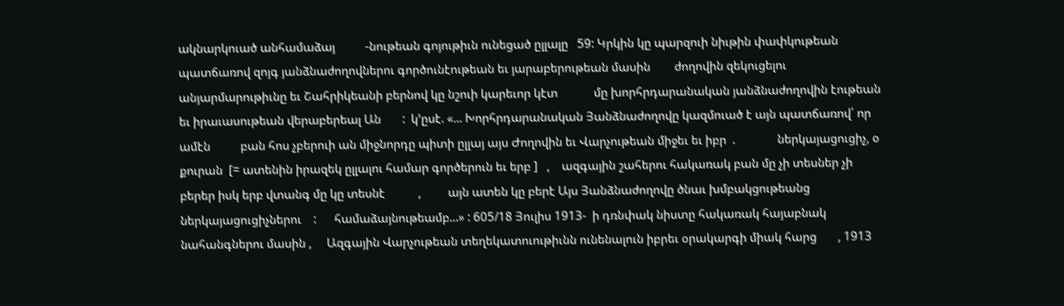ակնարկուած անհամաձայ          -նութեան գոյութիւն ունեցած ըլլալը   59: Կրկին կը պարզուի նիւթին փափկութեան     պատճառով զոյգ յանձնաժողովներու գործունէութեան եւ յարաբերութեան մասին        ժողովին զեկուցելու անյարմարութիւնը եւ Շահրիկեանի բերնով կը նշուի կարեւոր կէտ            մը խորհրդարանական յանձնաժողովին էութեան եւ իրաւասութեան վերաբերեալ Ան       :  կ՚ըսէ. «... Խորհրդարանական Յանձնաժողովը կազմուած է այն պատճառով՝ որ ամէն          բան հոս չբերուի ան միջնորդը պիտի ըլլայ այս Ժողովին եւ Վարչութեան միջեւ եւ իբր  .              ներկայացուցիչ, օ քուրան  [= ատենին իրազեկ ըլլալու համար գործերուն եւ երբ ]   ,    ազգային շահերու հակառակ բան մը չի տեսներ չի բերեր իսկ երբ վտանգ մը կը տեսնէ           ,         այն ատեն կը բերէ Այս Յանձնաժողովը ծնաւ խմբակցութեանց ներկայացուցիչներու    :      համաձայնութեամբ...» : 605/18 Յուլիս 1913-  ի դռնփակ նիստը հակառակ հայաբնակ նահանգներու մասին ,     Ազգային Վարչութեան տեղեկատուութիւնն ունենալուն իբրեւ օրակարգի միակ հարց       , 1913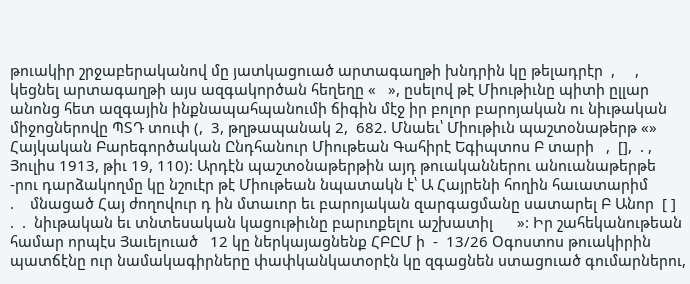թուակիր շրջաբերականով մը յատկացուած արտագաղթի խնդրին կը թելադրէր  ,     ,   կեցնել արտագաղթի այս ազգակործան հեղեղը «   », ըսելով թէ Միութիւնը պիտի ըլլար     անոնց հետ ազգային ինքնապահպանումի ճիգին մէջ իր բոլոր բարոյական ու նիւթական             միջոցներովը ՊՏԴ տուփ (,  3, թղթապանակ 2,  682. Մնաեւ՝ Միութիւն պաշտօնաթերթ «»  Հայկական Բարեգործական Ընդհանուր Միութեան Գահիրէ Եգիպտոս Բ տարի   ,  [],  . , Յուլիս 1913, թիւ 19, 110): Արդէն պաշտօնաթերթին այդ թուականներու անուանաթերթե      -րու դարձակողմը կը նշուէր թէ Միութեան նպատակն է՝ Ա Հայրենի հողին հաւատարիմ           .    մնացած Հայ ժողովուր դ ին մտաւոր եւ բարոյական զարգացմանը սատարել Բ Անոր  [ ]       .  .  նիւթական եւ տնտեսական կացութիւնը բարւոքելու աշխատիլ      »: Իր շահեկանութեան   համար որպէս Յաւելուած   12 կը ներկայացնենք ՀԲԸՄ ի  -  13/26 Օգոստոս թուակիրին  պատճէնը ուր նամակագիրները փափկանկատօրէն կը զգացնեն ստացուած գումարներու,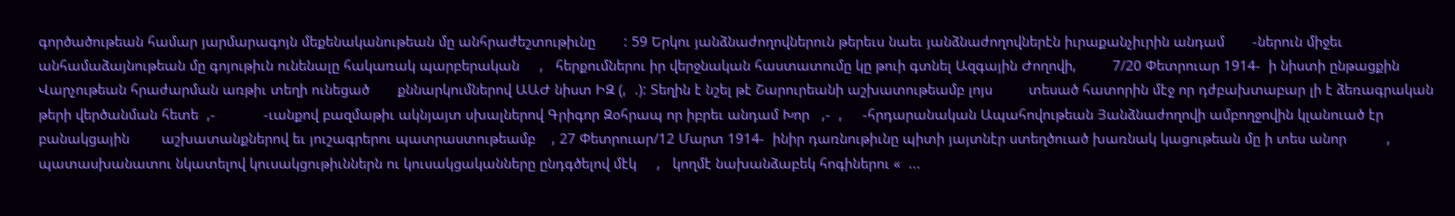գործածութեան համար յարմարագոյն մեքենականութեան մը անհրաժեշտութիւնը       : 59 Երկու յանձնաժողովներուն թերեւս նաեւ յանձնաժողովներէն իւրաքանչիւրին անդամ       -ներուն միջեւ անհամաձայնութեան մը գոյութիւն ունենալը հակառակ պարբերական     ,   հերքումներու իր վերջնական հաստատումը կը թուի գտնել Ազգային Ժողովի,         7/20 Փետրուար 1914-  ի նիստի ընթացքին Վարչութեան հրաժարման առթիւ տեղի ունեցած       քննարկումներով ԱԱԺ նիստ ԻԶ (,  .): Տեղին է նշել թէ Շարուրեանի աշխատութեամբ լոյս         տեսած հատորին մէջ որ դժբախտաբար լի է ձեռագրական թերի վերծանման հետե  ,-            -ւանքով բազմաթիւ ակնյայտ սխալներով Գրիգոր Զօհրապ որ իբրեւ անդամ Խոր   ,-  ,     -հրդարանական Ապահովութեան Յանձնաժողովի ամբողջովին կլանուած էր բանակցային        աշխատանքներով եւ յուշագրերու պատրաստութեամբ    , 27 Փետրուար/12 Մարտ 1914-  ինիր դառնութիւնը պիտի յայտնէր ստեղծուած խառնակ կացութեան մը ի տես անոր          ,  պատասխանատու նկատելով կուսակցութիւններն ու կուսակցականները ընդգծելով մէկ     ,   կողմէ նախանձաբեկ հոգիներու «  ...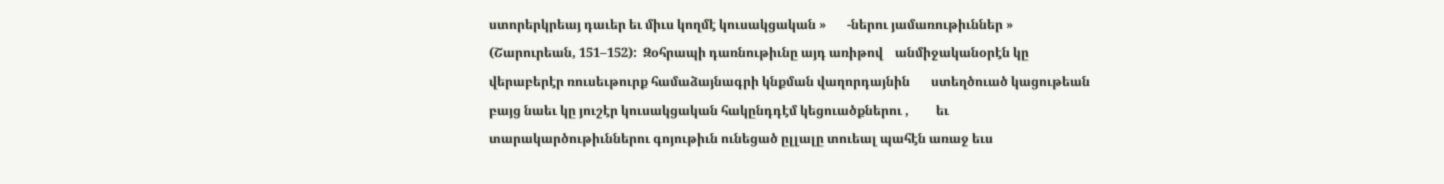ստորերկրեայ դաւեր եւ միւս կողմէ կուսակցական »       -ներու յամառութիւններ » (Շարուրեան, 151–152):  Զօհրապի դառնութիւնը այդ առիթով    անմիջականօրէն կը վերաբերէր ռուսեւթուրք համաձայնագրի կնքման վաղորդայնին       ստեղծուած կացութեան բայց նաեւ կը յուշէր կուսակցական հակընդդէմ կեցուածքներու ,         եւ տարակարծութիւններու գոյութիւն ունեցած ըլլալը տուեալ պահէն առաջ եւս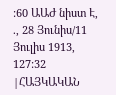:60 ԱԱԺ նիստ Է,   ., 28 Յունիս/11 Յուլիս 1913, 127:32 |ՀԱՅԿԱԿԱՆ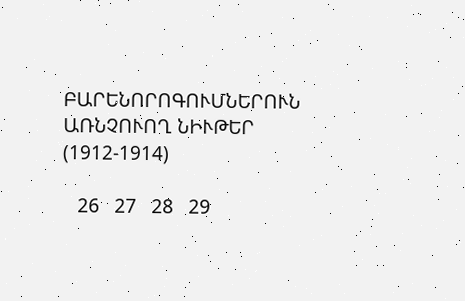ԲԱՐԵՆՈՐՈԳՈՒՄՆԵՐՈՒՆ ԱՌՆՉՈՒՈՂ ՆԻՒԹԵՐ    (1912-1914)

   26   27   28   29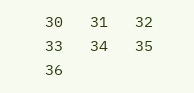30   31   32   33   34   35   36